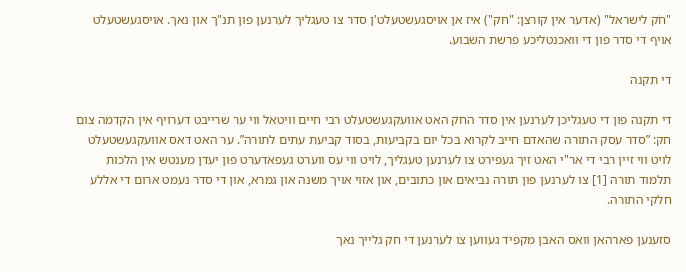"חֹק לישראל" (אדער אין קורצן: "חק") איז אן אויסגעשטעלט'ן סדר צו טעגליך לערנען פון תנ"ך און נאך. אויסגעשטעלט אויף די סדר פון די וואכנטליכע פרשת השבוע.

די תקנה

די תקנה פון די טעגליכן לערנען אין סדר החק האט אוועקגעשטעלט רבי חיים וויטאל ווי ער שרייבט דערויף אין הקדמה צום חק: ”סדר עסק התורה שהאדם חייב לקרוא בכל יום בקביעות, בסוד קביעת עתים לתורה”. ער האט דאס אוועקגעשטעלט לויט ווי זיין רבי די אר"י האט זיך געפירט צו לערנען טעגליך, לויט ווי עס ווערט געפאדערט פון יעדן מענטש אין הלכות תלמוד תורה [1] צו לערנען פון תורה נביאים און כתובים, און אזוי אויך משנה און גמרא, און די סדר נעמט ארום די אללע חלקי התורה.

סזענען פארהאן וואס האבן מקפיד געווען צו לערנען די חק גלייך נאך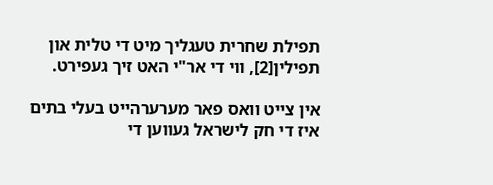תפילת שחרית טעגליך מיט די טלית און תפילין[2], ווי די אר"י האט זיך געפירט.

אין צייט וואס פאר מערערהייט בעלי בתים איז די חק לישראל געווען די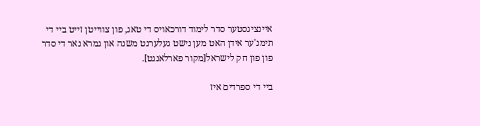איינציגסטער סדר לימוד דורכאויס די טאג, פון צווייטן זייט ביי די תימנ'ער אידן האט מען נישט געלערנט משנה און גמרא נאר די סדר פון פון חק לישראל[מקור פארלאנגט].

ביי די ספרדים איז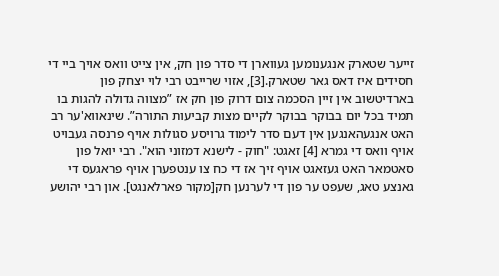זייער שטארק אנגענומען געווארן די סדר פון חק, אין צייט וואס אויך ביי די חסידים איז דאס גאר שטארק.[3], אזוי שרייבט רבי לוי יצחק פון בארדיטשוב אין זיין הסכמה צום דרוק פון חק אז ”מצווה גדולה להגות בו תמיד בכל יום בבוקר בבוקר לקיים מצות קביעות התורה”. שינאווא'ער רב האט אנגעהאנגען אין דעם סדר לימוד גרויסע סגולות אויף פרנסה געבויט אויף וואס די גמרא [4] זאגט: "חוק - לישנא דמזוני הוא". רבי יואל פון סאטמאר האט געזאגט אויף זיך אז די כח צו ענטפערן אויף פראגעס די גאנצע טאג, שעפט ער פון די לערנען חק[מקור פארלאנגט]. און רבי יהושע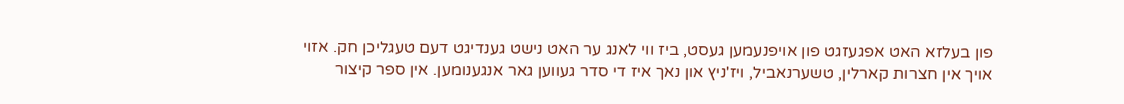פון בעלזא האט אפגעזגט פון אויפנעמען געסט, ביז ווי לאנג ער האט נישט גענדיגט דעם טעגליכן חק. אזוי אויך אין חצרות קארלין, טשערנאביל, ויז'ניץ און נאך איז די סדר געווען גאר אנגענומען. אין ספר קיצור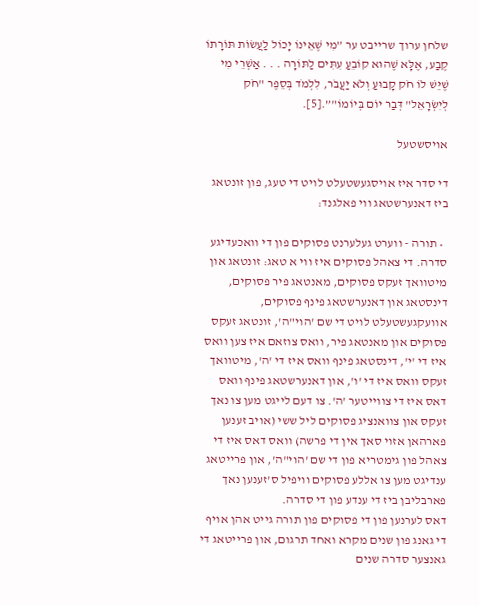שלחן ערוך שרייבט ער ”מִי שֶׁאֵינוֹ יָכוֹל לַעֲשׂוֹת תּוֹרָתוֹ קֶבַע, אֶלָּא שֶׁהוּא קוֹבֵעַ עִתִּים לַתּוֹרָה . . . אַשְׁרֵי מִי שֶׁיֵּשׁ לוֹ חֹק קָבוּעַ וְלֹא יַעֲבֹר, לִלְמֹד בְּסֵפֶר "חֹק לְיִשְׂרָאֵל" דְּבַר יוֹם בְּיוֹמוֹ"”.[5].

אויסשטעל

די סדר איז אויסגעשטעלט לויט די טעג, פון זונטאג ביז דאנערשטאג ווי פאלגנד:

  • תורה - ווערט געלערנט פסוקים פון די וואכעדיגע סדרה. די צאהל פסוקים איז ווי א טאג: זונטאג און מיטוואך זעקס פסוקים, מאנטאג פיר פסוקים, דינסטאג און דאנערשטאג פינף פסוקים, אוועקגעשטעלט לויט די שם 'הוי"ה', זונטאג זעקס פסוקים און מאנטאג פיר, וואס צוזאם איז צען וואס איז די 'י', דינסטאג פינף וואס איז די 'ה', מיטוואך זעקס וואס איז די 'ו', און דאנערשטאג פינף וואס דאס איז די צווייטער 'ה'. צו דעם לייגט מען צו נאך זעקס און צוואנציג פסוקים ליל ששי (אויב זענען פארהאן אזוי סאך אין די פרשה) וואס דאס איז די צאהל פון גימטריא פון די שם 'הוי"ה', און פרייטאג ענדיגט מען צו אללע פסוקים וויפיל ס'זענען נאך פארבליבן ביז די ענדע פון די סדרה.
דאס לערנען פון די פסוקים פון תורה גייט אהן אויף די גאנג פון שנים מקרא ואחד תרגום, און פרייטאג די גאנצער סדרה שנים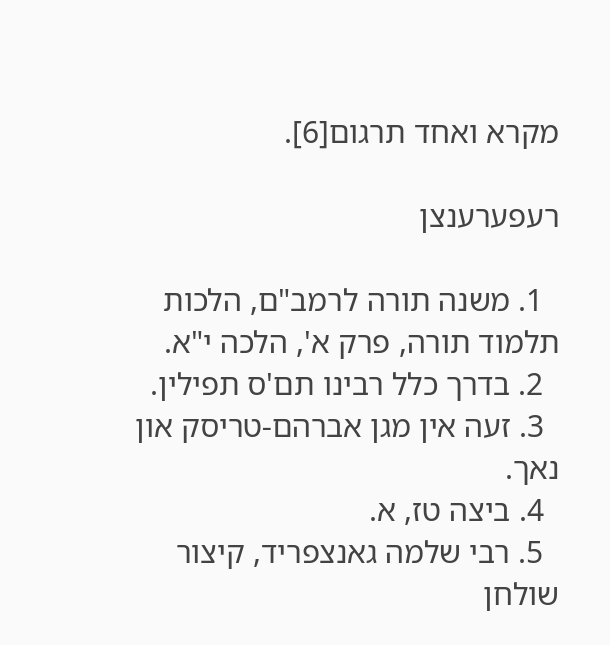מקרא ואחד תרגום[6].

רעפערענצן

  1. משנה תורה לרמב"ם, הלכות תלמוד תורה, פרק א', הלכה י"א.
  2. בדרך כלל רבינו תם'ס תפילין.
  3. זעה אין מגן אברהם-טריסק און נאך.
  4. ביצה טז, א.
  5. רבי שלמה גאנצפריד, קיצור שולחן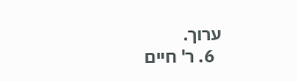ערוך.
  6. ר' חיים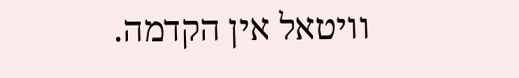וויטאל אין הקדמה.